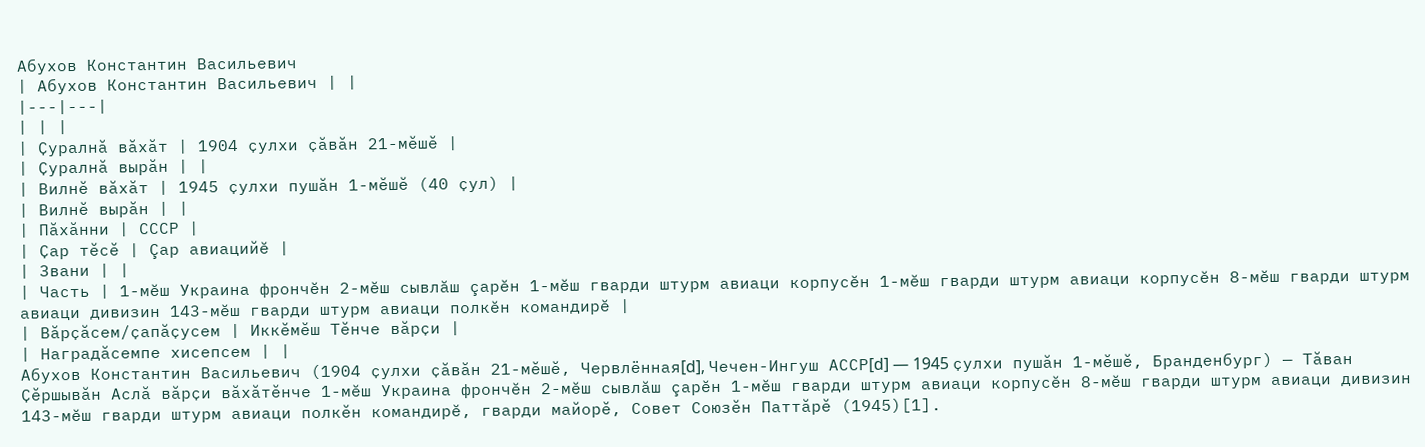Абухов Константин Васильевич
| Абухов Константин Васильевич | |
|---|---|
| | |
| Ҫуралнӑ вӑхӑт | 1904 ҫулхи ҫӑвӑн 21-мӗшӗ |
| Ҫуралнӑ вырӑн | |
| Вилнӗ вӑхӑт | 1945 ҫулхи пушӑн 1-мӗшӗ (40 ҫул) |
| Вилнӗ вырӑн | |
| Пӑхӑнни | СССР |
| Ҫар тӗсӗ | Çар авиацийĕ |
| Звани | |
| Часть | 1-мĕш Украина фрончĕн 2-мĕш сывлăш çарĕн 1-мĕш гварди штурм авиаци корпусĕн 1-мĕш гварди штурм авиаци корпусĕн 8-мĕш гварди штурм авиаци дивизин 143-мĕш гварди штурм авиаци полкĕн командирĕ |
| Вӑрҫӑсем/ҫапӑҫусем | Иккӗмӗш Тӗнче вӑрҫи |
| Наградӑсемпе хисепсем | |
Абухов Константин Васильевич (1904 ҫулхи ҫӑвӑн 21-мӗшӗ, Червлённая[d], Чечен-Ингуш АССР[d] — 1945 ҫулхи пушӑн 1-мӗшӗ, Бранденбург) — Тӑван Ҫӗршывӑн Аслӑ вӑрҫи вӑхӑтӗнче 1-мĕш Украина фрончĕн 2-мĕш сывлăш çарĕн 1-мĕш гварди штурм авиаци корпусĕн 8-мĕш гварди штурм авиаци дивизин 143-мĕш гварди штурм авиаци полкӗн командирĕ, гварди майорӗ, Совет Союзӗн Паттӑрӗ (1945)[1].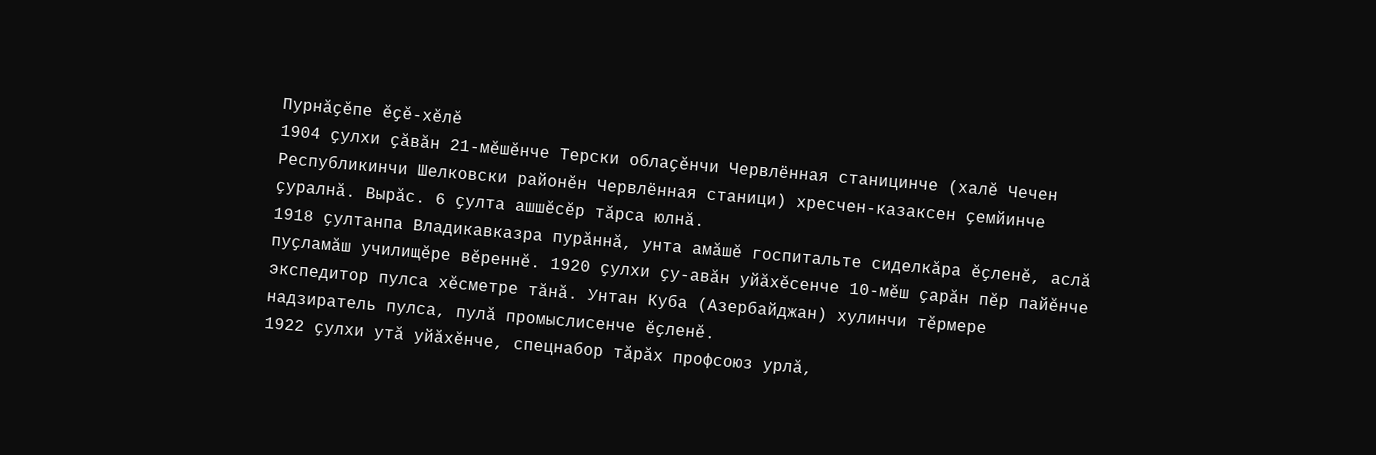Пурнӑҫӗпе ӗҫӗ-хӗлӗ
1904 ҫулхи ҫӑвӑн 21-мӗшӗнче Терски облаҫӗнчи Червлённая станицинче (халӗ Чечен Республикинчи Шелковски районӗн Червлённая станици) хресчен-казаксен ҫемйинче ҫуралнӑ. Вырӑс. 6 ҫулта ашшӗсӗр тӑрса юлнӑ.
1918 ҫултанпа Владикавказра пурӑннӑ, унта амӑшӗ госпитальте сиделкӑра ӗҫленӗ, аслӑ пуҫламӑш училищӗре вӗреннӗ. 1920 ҫулхи ҫу-авӑн уйӑхӗсенче 10-мӗш ҫарӑн пӗр пайӗнче экспедитор пулса хӗсметре тӑнӑ. Унтан Куба (Азербайджан) хулинчи тӗрмере надзиратель пулса, пулӑ промыслисенче ӗҫленӗ.
1922 ҫулхи утӑ уйӑхӗнче, спецнабор тӑрӑх профсоюз урлӑ,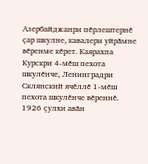Азербайджанри пӗрлештернӗ ҫар шкулне, кавалери уйрӑмне вӗренме кӗрет. Каярахпа Курскри 4-мӗш пехота шкулӗнче, Ленинградри Склянский ячӗллӗ 1-мӗш пехота шкулӗнче вӗреннӗ. 1926 ҫулхи авӑн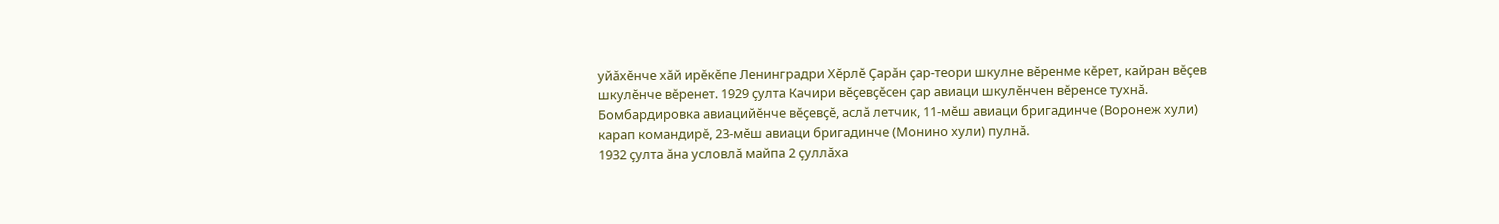уйӑхӗнче хӑй ирӗкӗпе Ленинградри Хӗрлӗ Ҫарӑн ҫар-теори шкулне вӗренме кӗрет, кайран вӗҫев шкулӗнче вӗренет. 1929 ҫулта Качири вӗҫевҫӗсен ҫар авиаци шкулӗнчен вӗренсе тухнӑ.
Бомбардировка авиацийӗнче вӗҫевҫӗ, аслӑ летчик, 11-мӗш авиаци бригадинче (Воронеж хули) карап командирӗ, 23-мӗш авиаци бригадинче (Монино хули) пулнӑ.
1932 ҫулта ӑна условлӑ майпа 2 ҫуллӑха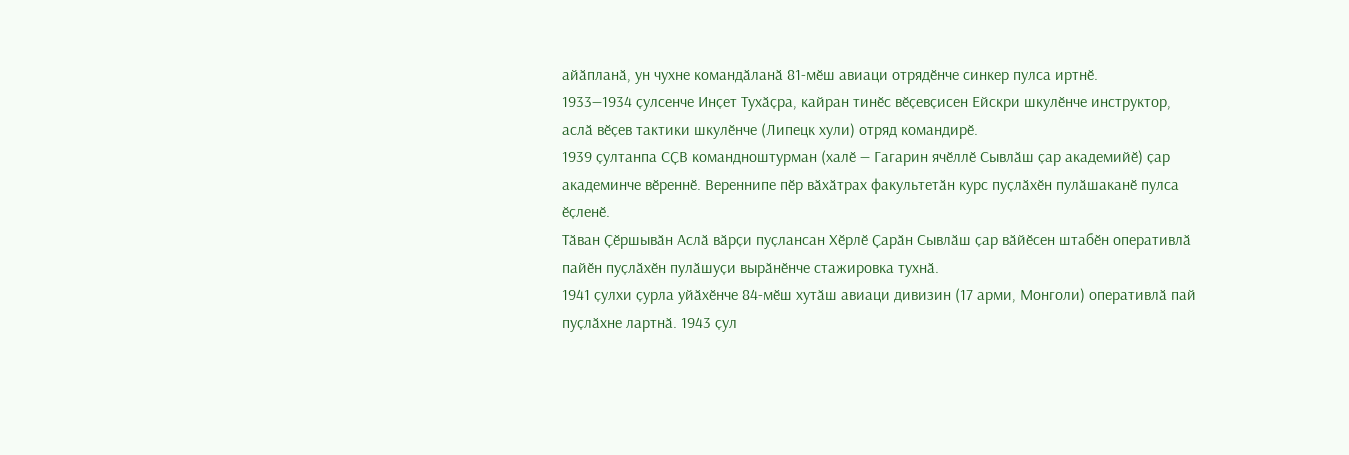айӑпланӑ, ун чухне командӑланӑ 81-мӗш авиаци отрядӗнче синкер пулса иртнӗ.
1933—1934 ҫулсенче Инҫет Тухӑҫра, кайран тинӗс вӗҫевҫисен Ейскри шкулӗнче инструктор, аслӑ вӗҫев тактики шкулӗнче (Липецк хули) отряд командирӗ.
1939 ҫултанпа СҪВ командноштурман (халӗ — Гагарин ячӗллӗ Сывлӑш ҫар академийӗ) ҫар академинче вӗреннӗ. Вереннипе пӗр вӑхӑтрах факультетӑн курс пуҫлӑхӗн пулӑшаканӗ пулса ӗҫленӗ.
Тӑван Ҫӗршывӑн Аслӑ вӑрҫи пуҫлансан Хӗрлӗ Ҫарӑн Сывлӑш ҫар вӑйӗсен штабӗн оперативлӑ пайӗн пуҫлӑхӗн пулӑшуҫи вырӑнӗнче стажировка тухнӑ.
1941 ҫулхи ҫурла уйӑхӗнче 84-мӗш хутӑш авиаци дивизин (17 арми, Монголи) оперативлӑ пай пуҫлӑхне лартнӑ. 1943 ҫул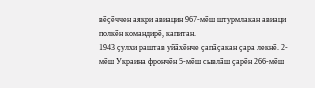вӗҫӗччен аякри авиацин 967-мӗш штурмлакан авиаци полкӗн командирӗ, капитан.
1943 ҫулхи раштав уйӑхӗнче ҫапӑҫакан ҫара лекнӗ. 2-мӗш Украина фрончӗн 5-мӗш сывлӑш ҫарӗн 266-мӗш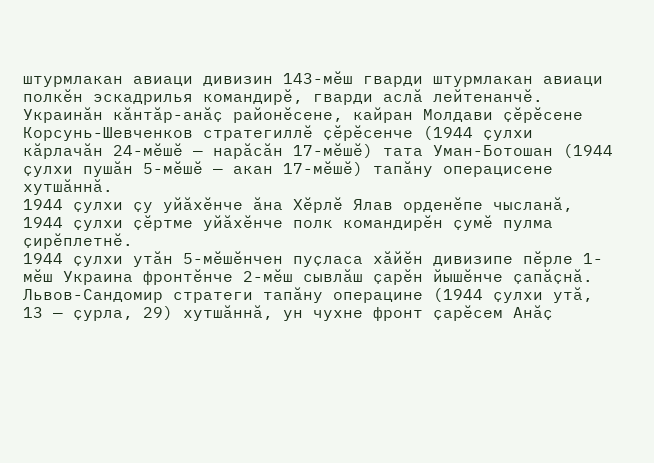штурмлакан авиаци дивизин 143-мӗш гварди штурмлакан авиаци полкӗн эскадрилья командирӗ, гварди аслӑ лейтенанчӗ. Украинӑн кӑнтӑр-анӑҫ районӗсене, кайран Молдави ҫӗрӗсене Корсунь-Шевченков стратегиллӗ ҫӗрӗсенче (1944 ҫулхи кӑрлачӑн 24-мӗшӗ — нарӑсӑн 17-мӗшӗ) тата Уман-Ботошан (1944 ҫулхи пушӑн 5-мӗшӗ — акан 17-мӗшӗ) тапӑну операцисене хутшӑннӑ.
1944 ҫулхи ҫу уйӑхӗнче ӑна Хӗрлӗ Ялав орденӗпе чысланӑ, 1944 ҫулхи ҫӗртме уйӑхӗнче полк командирӗн ҫумӗ пулма ҫирӗплетнӗ.
1944 ҫулхи утӑн 5-мӗшӗнчен пуҫласа хӑйӗн дивизипе пӗрле 1-мӗш Украина фронтӗнче 2-мӗш сывлӑш ҫарӗн йышӗнче ҫапӑҫнӑ. Львов-Сандомир стратеги тапӑну операцине (1944 ҫулхи утӑ, 13 — ҫурла, 29) хутшӑннӑ, ун чухне фронт ҫарӗсем Анӑҫ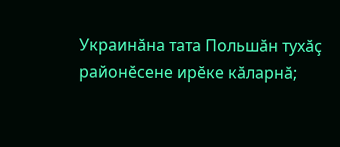Украинӑна тата Польшӑн тухӑҫ районӗсене ирӗке кӑларнӑ;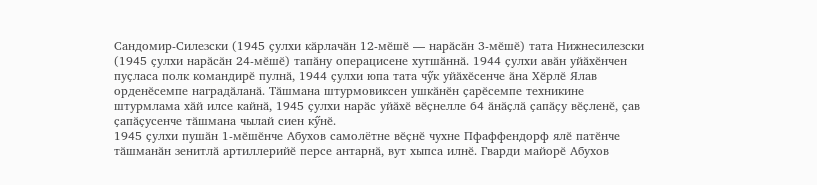Сандомир-Силезски (1945 ҫулхи кӑрлачӑн 12-мӗшӗ — нарӑсӑн 3-мӗшӗ) тата Нижнесилезски (1945 ҫулхи нарӑсӑн 24-мӗшӗ) тапӑну операцисене хутшӑннӑ. 1944 ҫулхи авӑн уйӑхӗнчен пуҫласа полк командирӗ пулнӑ, 1944 ҫулхи юпа тата чӳк уйӑхӗсенче ӑна Хӗрлӗ Ялав орденӗсемпе наградӑланӑ. Тӑшмана штурмовиксен ушкӑнӗн ҫарӗсемпе техникине штурмлама хӑй илсе кайнӑ, 1945 ҫулхи нарӑс уйӑхӗ вӗҫнелле 64 ӑнӑҫлӑ ҫапӑҫу вӗҫленӗ, ҫав ҫапӑҫусенче тӑшмана чылай сиен кӳнӗ.
1945 ҫулхи пушӑн 1-мӗшӗнче Абухов самолётне вӗҫнӗ чухне Пфаффендорф ялӗ патӗнче тӑшманӑн зенитлӑ артиллерийӗ персе антарнӑ, вут хыпса илнӗ. Гварди майорӗ Абухов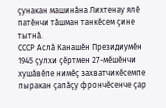ҫунакан машинӑна Лихтенау ялӗ патӗнчи тӑшман танкӗсем ҫине тытнӑ.
СССР Аслӑ Канашӗн Президиумӗн 1945 ҫулхи ҫӗртмен 27-мӗшӗнчи хушӑвӗпе нимӗҫ захватчикӗсемпе пыракан ҫапӑҫу фрончӗсенче ҫар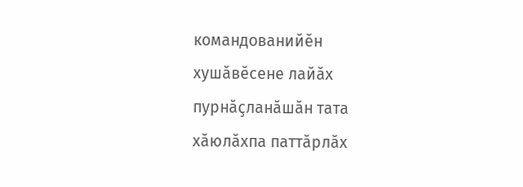командованийӗн хушӑвӗсене лайӑх пурнӑҫланӑшӑн тата хӑюлӑхпа паттӑрлӑх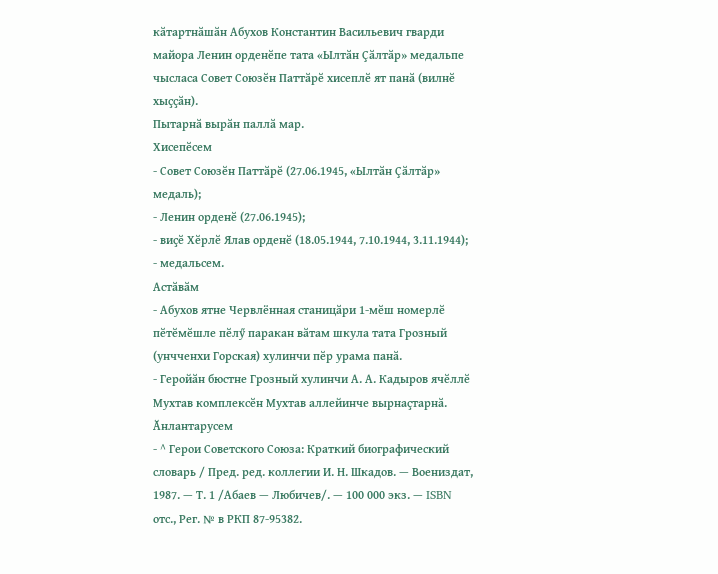кӑтартнӑшӑн Абухов Константин Васильевич гварди майора Ленин орденӗпе тата «Ылтӑн Ҫӑлтӑр» медальпе чысласа Совет Союзӗн Паттӑрӗ хисеплӗ ят панӑ (вилнӗ хыҫҫӑн).
Пытарнӑ вырӑн паллӑ мар.
Хисепӗсем
- Совет Союзӗн Паттӑрӗ (27.06.1945, «Ылтӑн Ҫӑлтӑр» медаль);
- Ленин орденӗ (27.06.1945);
- виҫӗ Хӗрлӗ Ялав орденӗ (18.05.1944, 7.10.1944, 3.11.1944);
- медальсем.
Астӑвӑм
- Абухов ятне Червлённая станицӑри 1-мӗш номерлӗ пӗтӗмӗшле пӗлӳ паракан вӑтам шкула тата Грозный (унчченхи Горская) хулинчи пӗр урама панӑ.
- Геройӑн бюстне Грозный хулинчи А. А. Кадыров ячӗллӗ Мухтав комплексӗн Мухтав аллейинче вырнаҫтарнӑ.
Ӑнлантарусем
- ^ Герои Советского Союза: Краткий биографический словарь / Пред. ред. коллегии И. Н. Шкадов. — Воениздат, 1987. — Т. 1 /Абаев — Любичев/. — 100 000 экз. — ISBN отс., Рег. № в РКП 87-95382.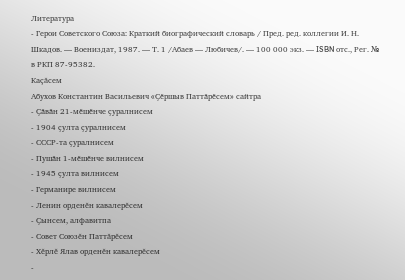Литература
- Герои Советского Союза: Краткий биографический словарь / Пред. ред. коллегии И. Н. Шкадов. — Воениздат, 1987. — Т. 1 /Абаев — Любичев/. — 100 000 экз. — ISBN отс., Рег. № в РКП 87-95382.
Каçăсем
Абухов Константин Васильевич «Ҫӗршыв Паттӑрӗсем» сайтра
- Ҫӑвӑн 21-мӗшӗнче ҫуралнисем
- 1904 ҫулта ҫуралнисем
- СССР-та ҫуралнисем
- Пушӑн 1-мӗшӗнче вилнисем
- 1945 ҫулта вилнисем
- Германире вилнисем
- Ленин орденĕн кавалерĕсем
- Ҫынсем, алфавитпа
- Совет Союзĕн Паттăрĕсем
- Хĕрлĕ Ялав орденĕн кавалерĕсем
-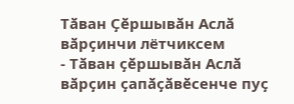Тӑван Ҫӗршывӑн Аслӑ вӑрҫинчи лётчиксем
- Тӑван ҫӗршывӑн Аслӑ вӑрҫин ҫапӑҫӑвӗсенче пуҫ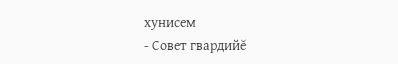хунисем
- Совет гвардийĕ